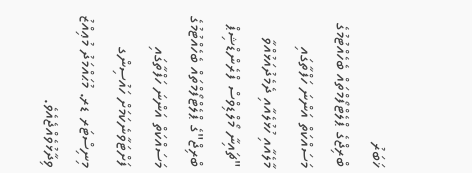ޚަބަރު
ބްރިޖްގެ ޕްލެޓްފޯމްތައް ބެހެއްޓުމުގެ މަސައްކަތް އަންނަ ހަފްތާގައި
މާލެއާއި ހުޅުލެއާއި ދެމެދުއަޅުއްވާ "ޗައިނާ މޯލްޑިވްސް ފްރެންޑްޝިޕް ބްރިޖް"ގެ ޕްލެޓްފޯމްތައް ބެހެއްޓުމުގެ މަސައްކަތް އަންނަ ހަފްތާގައި ފަށްޓަވާނެކަމަށް ހައުސިންގ މިނިސްޓަރ ޑރ. މުޙައްމަދު މުޢިއްޒު ވިދާޅުވެއްޖެއެވެ.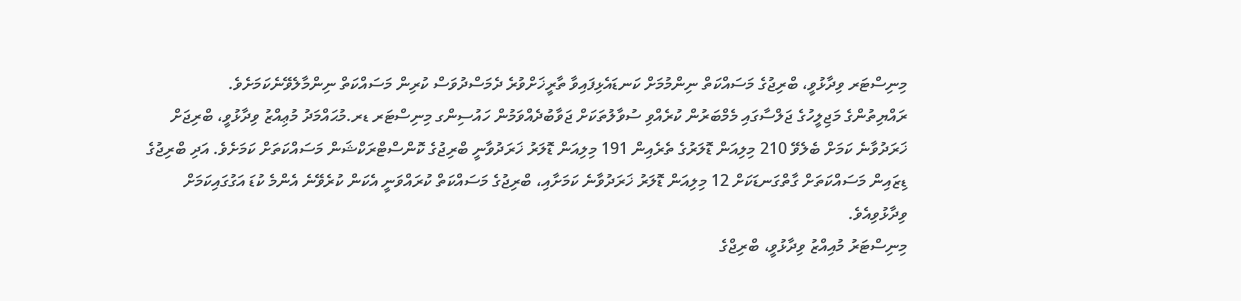މިނިސްޓަރ ވިދާޅުވީ، ބްރިޖުގެ މަސައްކަތް ނިންމުމަށް ކަނޑައެޅިފައިވާ ތާރީޚަށްވުރެ ދެމަސްދުވަސް ކުރިން މަސައްކަތް ނިންމާލެވޭނެކަމަށެވެ.
ރައްޔިތުންގެ މަޖިލީހުގެ ޖަލްސާގައި މެމްބަރުން ކުރެއްވި ސުވާލުތަކަށް ޖަވާބުދެއްވަމުން ހައުސިންގ މިނިސްޓަރ ޑރ.މުޙައްމަދު މުޢިއްޒު ވިދާޅުވީ، ބްރިޖަށް ޚަރަދުވާނެ ކަމަށް ބެލެވޭ 210 މިލިއަން ޑޮލަރުގެ ތެރެއިން 191 މިލިއަން ޑޮލަރު ޚަރަދުވާނީ ބްރިޖުގެ ކޮންސްޓްރަކްޝަން މަސައްކަތަށް ކަމަށެވެ. އަދި ބްރިޖުގެ ޑިޒައިން މަސައްކަތަށް ގާތްގަނޑަކަށް 12 މިލިއަން ޑޮލަރު ޚަރަދުވާނެ ކަމަށާއި، ބްރިޖުގެ މަސައްކަތް ކުރައްވަނީ އެކަން ކުރެވޭނެ އެންމެ ކުޑަ އަގުގައިކަމަށް ވިދާޅުވިއެވެ.
މިނިސްޓަރު މުއިއްޒު ވިދާޅުވީ، ބްރިޖްގެ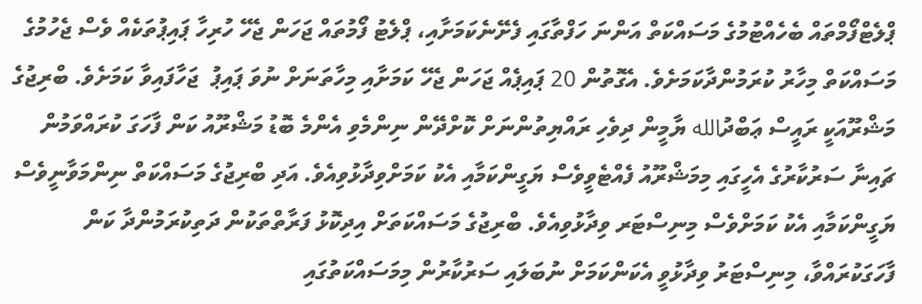ޕްލެޓްފޯމްތައް ބެހެއްޓުމުގެ މަސައްކަތް އަންނަ ހަފްތާގައި ފެށޭނެކަމަށާއި، ޕްލެޓު ފޯމުތައް ޖަހަން ޖެހޭ ހުރިހާ ޕައިޕުތަކެއް ވެސް ޖެހުމުގެ މަސައްކަތް މިހާރު ކުރަމުންދާކަމަށެވެ. އެގޮތުން 20 ޕައިޕެއް ޖަހަން ޖެހޭ ކަމަށާއި މިހާތަނަށް ނުވަ ޕައިޕު  ޖަހާފައިވާ ކަމަށެވެ. ބްރިޖުގެ މަޝްރޫއަކީ ރައީސް ޢަބްދުالله ޔާމީން ދިވެހި ރައްޔިތުންނަށް ކޮށްދޭން ނިންމެވި އެންމެ ބޮޑު މަޝްރޫއު ކަން ފާހަގަ ކުރައްވަމުން  ޗައިނާ ސަރުކާރުގެ އެހީގައި މިމަޝްރޫއު ފެއްޓެވީވެސް ޔަގީންކަމާއި އެކު ކަމަށްވިދާޅުވިއެވެ. އަދި ބްރިޖުގެ މަސައްކަތް ނިންމަވާނީވެސް ޔަގީންކަމާއި އެކު ކަމަށްވެސް މިނިސްޓަރ ވިދާޅުވިއެވެ. ބްރިޖުގެ މަސައްކަތަށް އިދިކޮޅު ފަރާތްތަކުން ދަތިކުރަމުންދާ ކަން ފާހަގަކުރައްވާ، މިނިސްޓަރު ވިދާޅުވީ އެކަންކަމަށް ނުބަލައި ސަރުކާރުން މިމަސައްކަތުގައި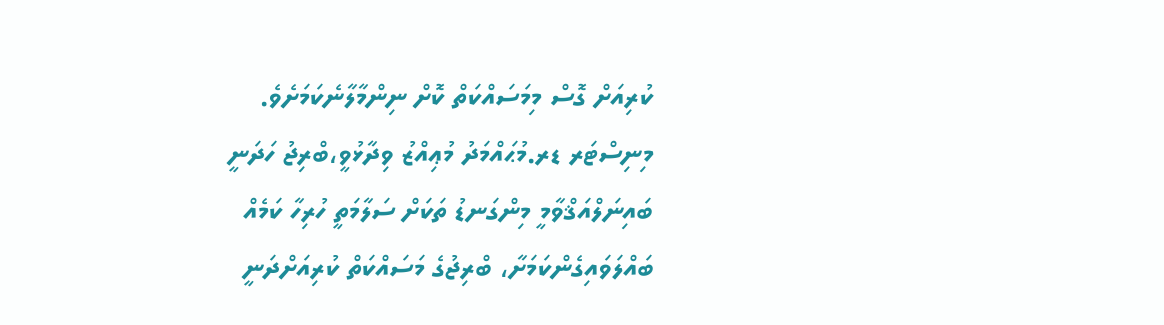ކުރިއަށް ގޮސް މިމަސައްކަތް ކޮށް ނިންމާލާނެކަމަށެވެ.
މިނިސްޓަރ ޑރ.މުޙައްމަދު މުޢިއްޒު ވިދާޅުވީ،ބްރިޖު ހަދަނީ ބައިނަލްއަޤްވާމީ މިންގަނޑު ތަކަށް ސަލާމަތީ ހުރިހާ ކަމެއް ބައްލަވައިގެންކަމަށާ، ބްރިޖުގެ މަސައްކަތް ކުރިއަށްދަނީ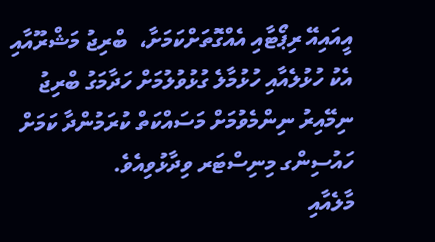އީއައިއޭ ރިޕޯޓާއި އެއްގޮތަށްކަމަށާ،  ބްރިޖު މަޝްރޫއާއި އެކު ހުޅުލެއާއި ހުޅުމާލެ ގުޅުވުލުމަށް ހަދާމަގު ބްރިޖު ނިމޭއިރު ނިންމެވުމަށް މަސައްކަތް ކުރަމުންދާ ކަމަށް ހައުސިންގ މިނިސްޓަރ ވިދާޅުވިއެވެ.
މާލެއާއި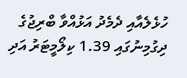ހުޅެލެއާއި ދެމެދު އަޅުއްވާ ބްރިޖުގެ ދިގުމިނުގައި 1.39 ކިލޯމީޓަރު އަދި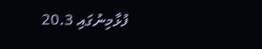ފުޅާމިނުގައި 20.3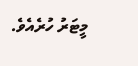މީޓަރު ހުރެއެވެ.